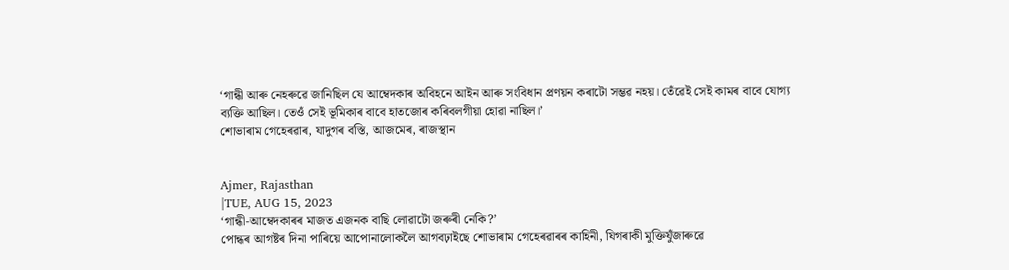‘গান্ধী আৰু নেহৰুৱে জানিছিল যে আম্বেদকাৰ অবিহনে আইন আৰু সংবিধান প্ৰণয়ন কৰাটো সম্ভৱ নহয়। তেঁৱেই সেই কামৰ বাবে যোগ্য ব্যক্তি আছিল। তেওঁ সেই ভূমিকাৰ বাবে হাতজোৰ কৰিবলগীয়া হোৱা নাছিল।’
শোভাৰাম গেহেৰৱাৰ, যাদুগৰ বস্তি, আজমেৰ, ৰাজস্থান


Ajmer, Rajasthan
|TUE, AUG 15, 2023
‘গান্ধী-আম্বেদকাৰৰ মাজত এজনক বাছি লোৱাটো জৰুৰী নেকি?’
পোন্ধৰ আগষ্টৰ দিনা পাৰিয়ে আপোনালোকলৈ আগবঢ়াইছে শোভাৰাম গেহেৰৱাৰৰ কাহিনী, যিগৰাকী মুক্তিযুঁজাৰুৱে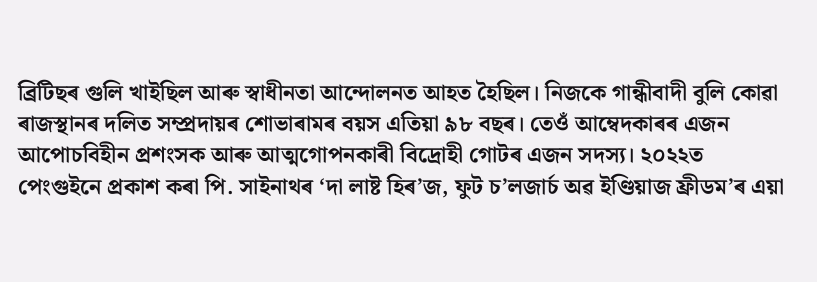ব্ৰিটিছৰ গুলি খাইছিল আৰু স্বাধীনতা আন্দোলনত আহত হৈছিল। নিজকে গান্ধীবাদী বুলি কোৱা ৰাজস্থানৰ দলিত সম্প্ৰদায়ৰ শোভাৰামৰ বয়স এতিয়া ৯৮ বছৰ। তেওঁ আম্বেদকাৰৰ এজন আপোচবিহীন প্ৰশংসক আৰু আত্মগোপনকাৰী বিদ্ৰোহী গোটৰ এজন সদস্য। ২০২২ত পেংগুইনে প্ৰকাশ কৰা পি. সাইনাথৰ ‘দা লাষ্ট হিৰ’জ, ফুট চ’লজাৰ্চ অৱ ইণ্ডিয়াজ ফ্ৰীডম’ৰ এয়া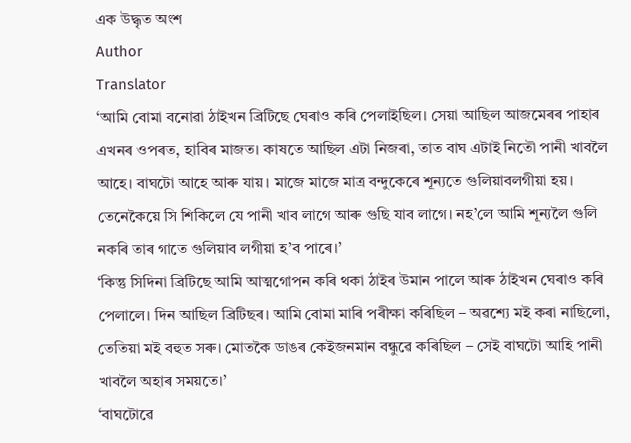এক উদ্ধৃত অংশ
Author
Translator
‘আমি বোমা বনোৱা ঠাইখন ব্ৰিটিছে ঘেৰাও কৰি পেলাইছিল। সেয়া আছিল আজমেৰৰ পাহাৰ এখনৰ ওপৰত, হাবিৰ মাজত। কাষতে আছিল এটা নিজৰা, তাত বাঘ এটাই নিতৌ পানী খাবলৈ আহে। বাঘটো আহে আৰু যায়। মাজে মাজে মাত্ৰ বন্দুকেৰে শূন্যতে গুলিয়াবলগীয়া হয়। তেনেকৈয়ে সি শিকিলে যে পানী খাব লাগে আৰু গুছি যাব লাগে। নহ’লে আমি শূন্যলৈ গুলি নকৰি তাৰ গাতে গুলিয়াব লগীয়া হ’ব পাৰে।’
‘কিন্তু সিদিনা ব্ৰিটিছে আমি আত্মগোপন কৰি থকা ঠাইৰ উমান পালে আৰু ঠাইখন ঘেৰাও কৰি পেলালে। দিন আছিল ব্ৰিটিছৰ। আমি বোমা মাৰি পৰীক্ষা কৰিছিল – অৱশ্যে মই কৰা নাছিলো, তেতিয়া মই বহুত সৰু। মোতকৈ ডাঙৰ কেইজনমান বন্ধুৱে কৰিছিল – সেই বাঘটো আহি পানী খাবলৈ অহাৰ সময়তে।’
‘বাঘটোৱে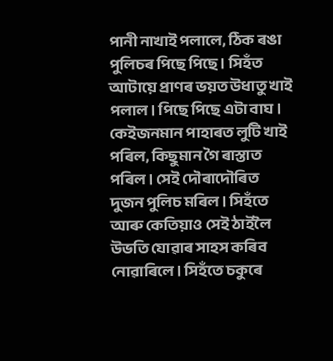পানী নাখাই পলালে, ঠিক ৰঙা পুলিচৰ পিছে পিছে। সিহঁত আটায়ে প্ৰাণৰ ভয়ত উধাতু খাই পলাল। পিছে পিছে এটা বাঘ। কেইজনমান পাহাৰত লুটি খাই পৰিল, কিছুমান গৈ ৰাস্তাত পৰিল। সেই দৌৰাদৌৰিত দুজন পুলিচ মৰিল। সিহঁতে আৰু কেতিয়াও সেই ঠাইলৈ উভতি যোৱাৰ সাহস কৰিব নোৱাৰিলে। সিহঁতে চকুৰে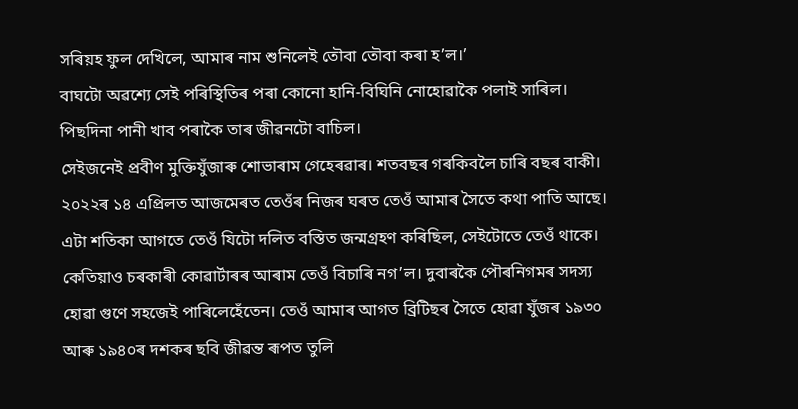সৰিয়হ ফুল দেখিলে, আমাৰ নাম শুনিলেই তৌবা তৌবা কৰা হ’ল।’
বাঘটো অৱশ্যে সেই পৰিস্থিতিৰ পৰা কোনো হানি-বিঘিনি নোহোৱাকৈ পলাই সাৰিল। পিছদিনা পানী খাব পৰাকৈ তাৰ জীৱনটো বাচিল।
সেইজনেই প্ৰবীণ মুক্তিযুঁজাৰু শোভাৰাম গেহেৰৱাৰ। শতবছৰ গৰকিবলৈ চাৰি বছৰ বাকী। ২০২২ৰ ১৪ এপ্ৰিলত আজমেৰত তেওঁৰ নিজৰ ঘৰত তেওঁ আমাৰ সৈতে কথা পাতি আছে। এটা শতিকা আগতে তেওঁ যিটো দলিত বস্তিত জন্মগ্ৰহণ কৰিছিল, সেইটোতে তেওঁ থাকে। কেতিয়াও চৰকাৰী কোৱাৰ্টাৰৰ আৰাম তেওঁ বিচাৰি নগ’ল। দুবাৰকৈ পৌৰনিগমৰ সদস্য হোৱা গুণে সহজেই পাৰিলেহেঁতেন। তেওঁ আমাৰ আগত ব্ৰিটিছৰ সৈতে হোৱা যুঁজৰ ১৯৩০ আৰু ১৯৪০ৰ দশকৰ ছবি জীৱন্ত ৰূপত তুলি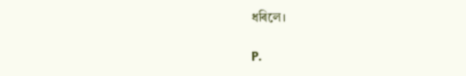ধৰিলে।

P.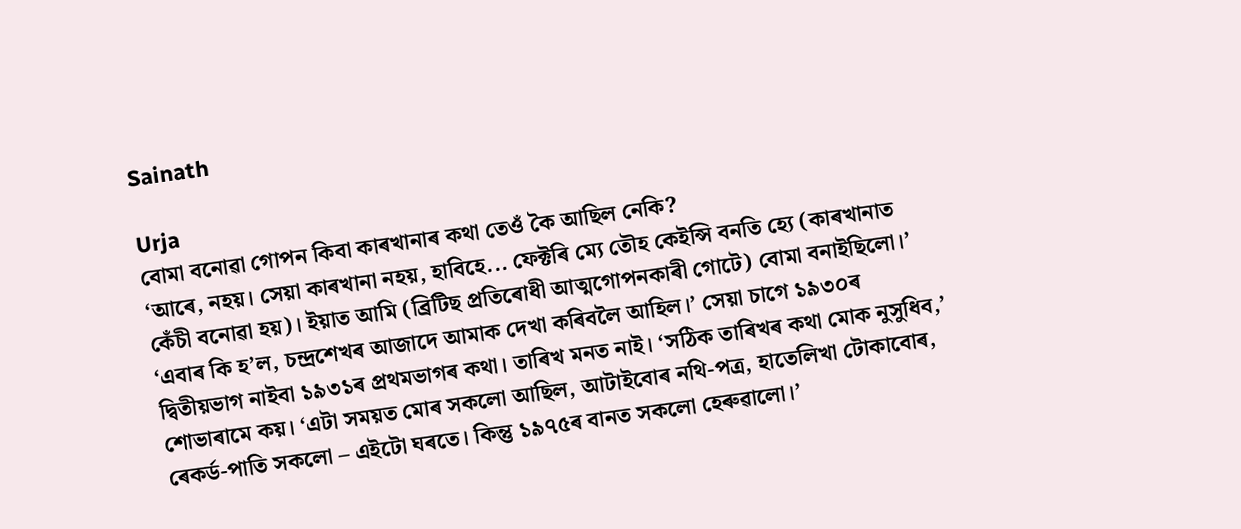Sainath

Urja
বোমা বনোৱা গোপন কিবা কাৰখানাৰ কথা তেওঁ কৈ আছিল নেকি?
‘আৰে, নহয়। সেয়া কাৰখানা নহয়, হাবিহে... ফেক্টৰি ম্যে তৌহ কেইন্সি বনতি হ্যে (কাৰখানাত কেঁচী বনোৱা হয়)। ইয়াত আমি (ব্ৰিটিছ প্ৰতিৰোধী আত্মগোপনকাৰী গোটে) বোমা বনাইছিলো।’
‘এবাৰ কি হ’ল, চন্দ্ৰশেখৰ আজাদে আমাক দেখা কৰিবলৈ আহিল।’ সেয়া চাগে ১৯৩০ৰ দ্বিতীয়ভাগ নাইবা ১৯৩১ৰ প্ৰথমভাগৰ কথা। তাৰিখ মনত নাই। ‘সঠিক তাৰিখৰ কথা মোক নুসুধিব,’ শোভাৰামে কয়। ‘এটা সময়ত মোৰ সকলো আছিল, আটাইবোৰ নথি-পত্ৰ, হাতেলিখা টোকাবোৰ, ৰেকৰ্ড-পাতি সকলো – এইটো ঘৰতে। কিন্তু ১৯৭৫ৰ বানত সকলো হেৰুৱালো।’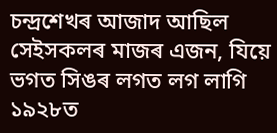চন্দ্ৰশেখৰ আজাদ আছিল সেইসকলৰ মাজৰ এজন, যিয়ে ভগত সিঙৰ লগত লগ লাগি ১৯২৮ত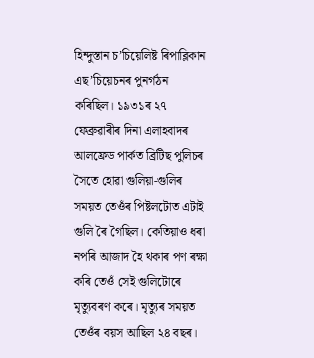হিন্দুস্তান চ’চিয়েলিষ্ট ৰিপাব্লিকান এছ’চিয়েচনৰ পুনৰ্গঠন কৰিছিল। ১৯৩১ৰ ২৭ ফেব্ৰুৱাৰীৰ দিনা এলাহবাদৰ আলফ্ৰেড পাৰ্কত ব্ৰিটিছ পুলিচৰ সৈতে হোৱা গুলিয়া-গুলিৰ সময়ত তেওঁৰ পিষ্টলটোত এটাই গুলি ৰৈ গৈছিল। কেতিয়াও ধৰা নপৰি আজাদ হৈ থকাৰ পণ ৰক্ষা কৰি তেওঁ সেই গুলিটোৰে মৃত্যুবৰণ কৰে। মৃত্যুৰ সময়ত তেওঁৰ বয়স আছিল ২৪ বছৰ।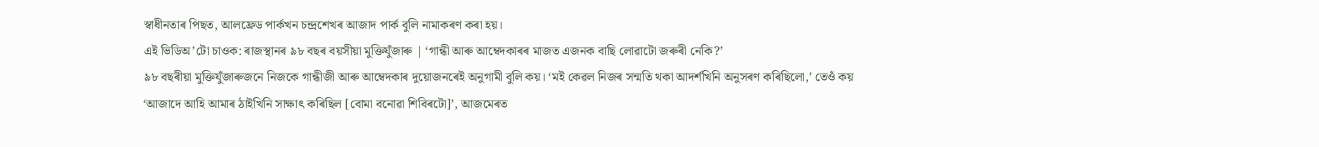স্বাধীনতাৰ পিছত, আলফ্ৰেড পাৰ্কখন চন্দ্ৰশেখৰ আজাদ পাৰ্ক বুলি নামাকৰণ কৰা হয়।
এই ভিডিঅ’টো চাওক: ৰাজস্থানৰ ৯৮ বছৰ বয়সীয়া মুক্তিযুঁজাৰু | ‘গান্ধী আৰু আম্বেদকাৰৰ মাজত এজনক বাছি লোৱাটো জৰুৰী নেকি?’
৯৮ বছৰীয়া মুক্তিযুঁজাৰুজনে নিজকে গান্ধীজী আৰু আম্বেদকাৰ দুয়োজনৰেই অনুগামী বুলি কয়। ‘মই কেৱল নিজৰ সন্মতি থকা আদৰ্শখিনি অনুসৰণ কৰিছিলো,’ তেওঁ কয়
‘আজাদে আহি আমাৰ ঠাইখিনি সাক্ষাৎ কৰিছিল [বোমা বনোৱা শিবিৰটো]’, আজমেৰত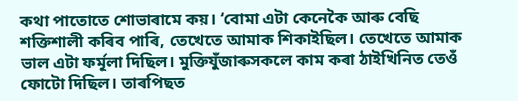কথা পাতোতে শোভাৰামে কয়। ‘বোমা এটা কেনেকৈ আৰু বেছি শক্তিশালী কৰিব পাৰি, তেখেতে আমাক শিকাইছিল। তেখেতে আমাক ভাল এটা ফৰ্মূলা দিছিল। মুক্তিযুঁজাৰুসকলে কাম কৰা ঠাইখিনিত তেওঁ ফোটো দিছিল। তাৰপিছত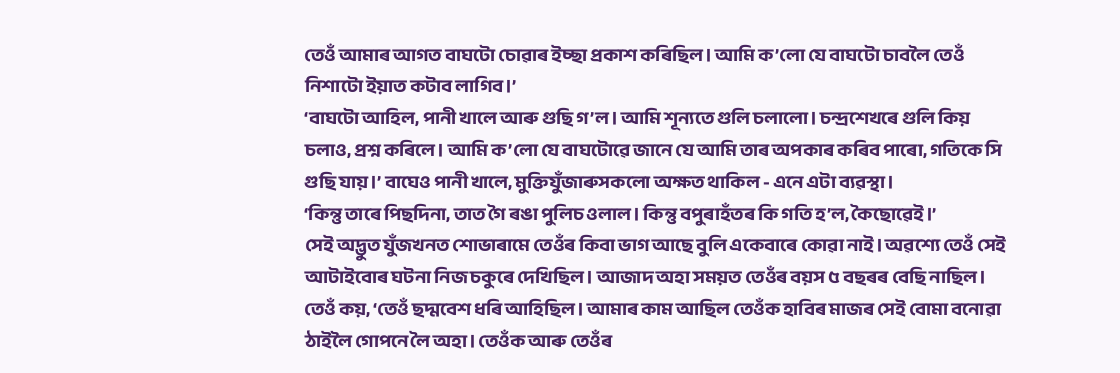তেওঁ আমাৰ আগত বাঘটো চোৱাৰ ইচ্ছা প্ৰকাশ কৰিছিল। আমি ক’লো যে বাঘটো চাবলৈ তেওঁ নিশাটো ইয়াত কটাব লাগিব।’
‘বাঘটো আহিল, পানী খালে আৰু গুছি গ’ল। আমি শূন্যতে গুলি চলালো। চন্দ্ৰশেখৰে গুলি কিয় চলাও, প্ৰশ্ন কৰিলে। আমি ক’লো যে বাঘটোৱে জানে যে আমি তাৰ অপকাৰ কৰিব পাৰো, গতিকে সি গুছি যায়।’ বাঘেও পানী খালে, মুক্তিযুঁজাৰুসকলো অক্ষত থাকিল - এনে এটা ব্যৱস্থা।
‘কিন্তু তাৰে পিছদিনা, তাত গৈ ৰঙা পুলিচ ওলাল। কিন্তু বপুৰাহঁতৰ কি গতি হ’ল, কৈছোৱেই।’
সেই অদ্ভুত যুঁজখনত শোভাৰামে তেওঁৰ কিবা ভাগ আছে বুলি একেবাৰে কোৱা নাই। অৱশ্যে তেওঁ সেই আটাইবোৰ ঘটনা নিজ চকুৰে দেখিছিল। আজাদ অহা সময়ত তেওঁৰ বয়স ৫ বছৰৰ বেছি নাছিল। তেওঁ কয়, ‘তেওঁ ছদ্মবেশ ধৰি আহিছিল। আমাৰ কাম আছিল তেওঁক হাবিৰ মাজৰ সেই বোমা বনোৱা ঠাইলৈ গোপনে লৈ অহা। তেওঁক আৰু তেওঁৰ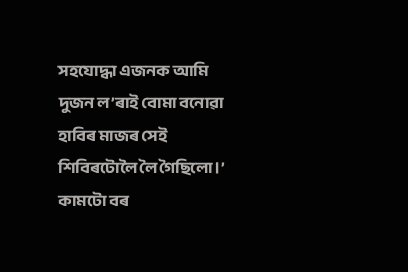সহযোদ্ধা এজনক আমি দুজন ল’ৰাই বোমা বনোৱা হাবিৰ মাজৰ সেই শিবিৰটোলৈ লৈ গৈছিলো।’
কামটো বৰ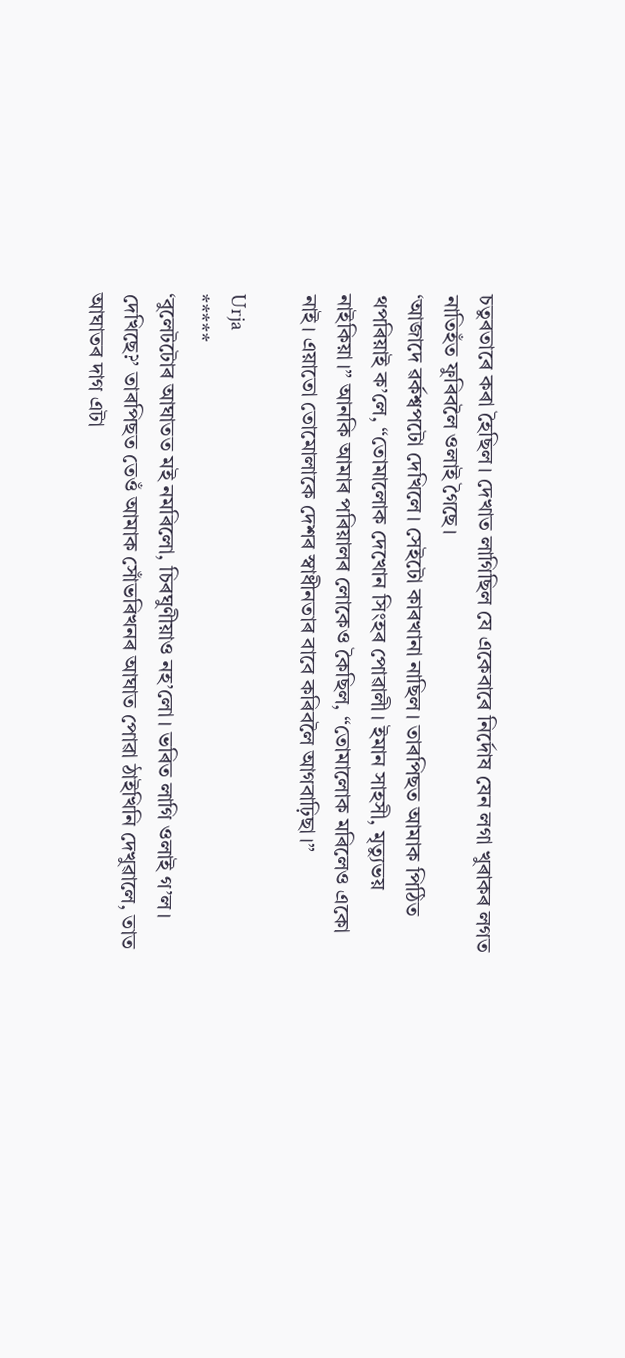চতুৰতাৰে কৰা হৈছিল। দেখাত লাগিছিল যে একেবাৰে নিৰ্দোষ যেন লগা খুৰাকৰ লগত নাতিহঁত ফুৰিবলৈ ওলাই গৈছে।
‘আজাদে ৱৰ্কশ্বপটো দেখিলে। সেইটো কাৰখানা নাছিল। তাৰপিছত আমাক পিঠিত থপৰিয়াই ক’লে, “তোমালোক দেখোন সিংহৰ পোৱালী। ইমান সাহসী, মৃত্যুভয় নাইকিয়া।” আনকি আমাৰ পৰিয়ালৰ লোকেও কৈছিল, “তোমালোক মৰিলেও একো নাই। এয়াতো তোমোলাকে দেশৰ স্বাধীনতাৰ বাবে কৰিবলৈ আগবাঢ়িছা।”

Urja
*****
‘বুলেটটোৰ আঘাতত মই নমৰিলো, চিৰঘুণীয়াও নহ’লো। ভৰিত লাগি ওলাই গ’ল। দেখিছে?’ তাৰপিছত তেওঁ আমাক সোঁভৰিখনৰ আঘাত পোৱা ঠাইখিনি দেখুৱালে, তাত আঘাতৰ দাগ এটা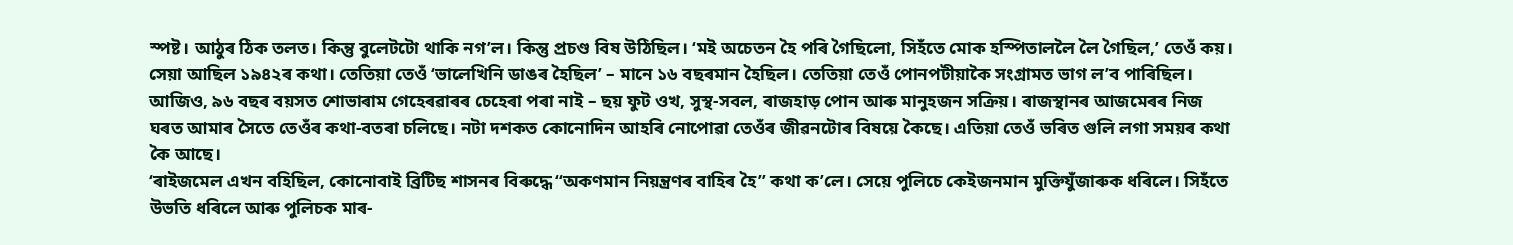স্পষ্ট। আঠুৰ ঠিক তলত। কিন্তু বুলেটটো থাকি নগ’ল। কিন্তু প্ৰচণ্ড বিষ উঠিছিল। ‘মই অচেতন হৈ পৰি গৈছিলো, সিহঁতে মোক হস্পিতাললৈ লৈ গৈছিল,’ তেওঁ কয়।
সেয়া আছিল ১৯৪২ৰ কথা। তেতিয়া তেওঁ ‘ভালেখিনি ডাঙৰ হৈছিল’ – মানে ১৬ বছৰমান হৈছিল। তেতিয়া তেওঁ পোনপটীয়াকৈ সংগ্ৰামত ভাগ ল’ব পাৰিছিল। আজিও, ৯৬ বছৰ বয়সত শোভাৰাম গেহেৰৱাৰৰ চেহেৰা পৰা নাই – ছয় ফুট ওখ, সুস্থ-সবল, ৰাজহাড় পোন আৰু মানুহজন সক্ৰিয়। ৰাজস্থানৰ আজমেৰৰ নিজ ঘৰত আমাৰ সৈতে তেওঁৰ কথা-বতৰা চলিছে। নটা দশকত কোনোদিন আহৰি নোপোৱা তেওঁৰ জীৱনটোৰ বিষয়ে কৈছে। এতিয়া তেওঁ ভৰিত গুলি লগা সময়ৰ কথা কৈ আছে।
‘ৰাইজমেল এখন বহিছিল, কোনোবাই ব্ৰিটিছ শাসনৰ বিৰুদ্ধে ‘‘অকণমান নিয়ন্ত্ৰণৰ বাহিৰ হৈ’’ কথা ক’লে। সেয়ে পুলিচে কেইজনমান মুক্তিযুঁজাৰুক ধৰিলে। সিহঁতে উভতি ধৰিলে আৰু পুলিচক মাৰ-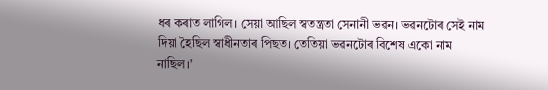ধৰ কৰাত লাগিল। সেয়া আছিল স্বতন্ত্ৰতা সেনানী ভৱন। ভৱনটোৰ সেই নাম দিয়া হৈছিল স্বাধীনতাৰ পিছত। তেতিয়া ভৱনটোৰ বিশেষ একো নাম নাছিল।’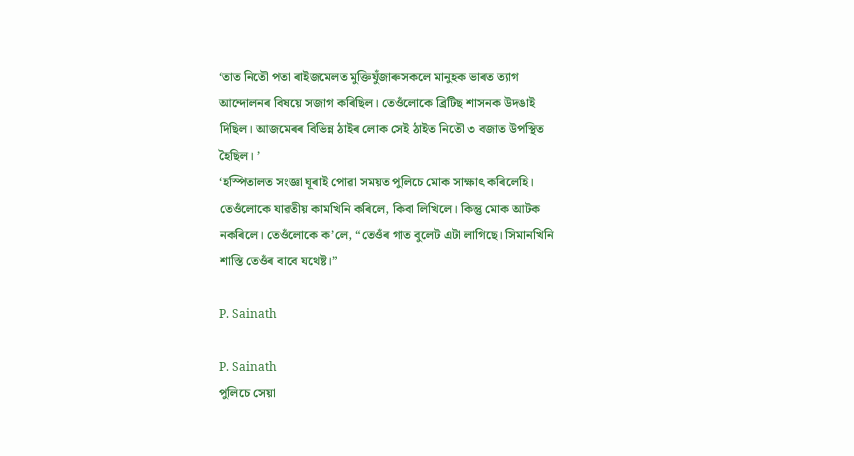‘তাত নিতৌ পতা ৰাইজমেলত মুক্তিযুঁজাৰুসকলে মানুহক ভাৰত ত্যাগ আন্দোলনৰ বিষয়ে সজাগ কৰিছিল। তেওঁলোকে ব্ৰিটিছ শাসনক উদঙাই দিছিল। আজমেৰৰ বিভিন্ন ঠাইৰ লোক সেই ঠাইত নিতৌ ৩ বজাত উপস্থিত হৈছিল। ’
‘হস্পিতালত সংজ্ঞা ঘূৰাই পোৱা সময়ত পুলিচে মোক সাক্ষাৎ কৰিলেহি। তেওঁলোকে যাৱতীয় কামখিনি কৰিলে, কিবা লিখিলে। কিন্তু মোক আটক নকৰিলে। তেওঁলোকে ক’লে, “তেওঁৰ গাত বুলেট এটা লাগিছে। সিমানখিনি শাস্তি তেওঁৰ বাবে যথেষ্ট।”

P. Sainath

P. Sainath
পুলিচে সেয়া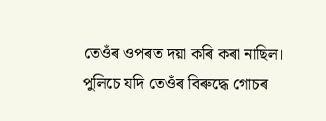তেওঁৰ ওপৰত দয়া কৰি কৰা নাছিল। পুলিচে যদি তেওঁৰ বিৰুদ্ধে গোচৰ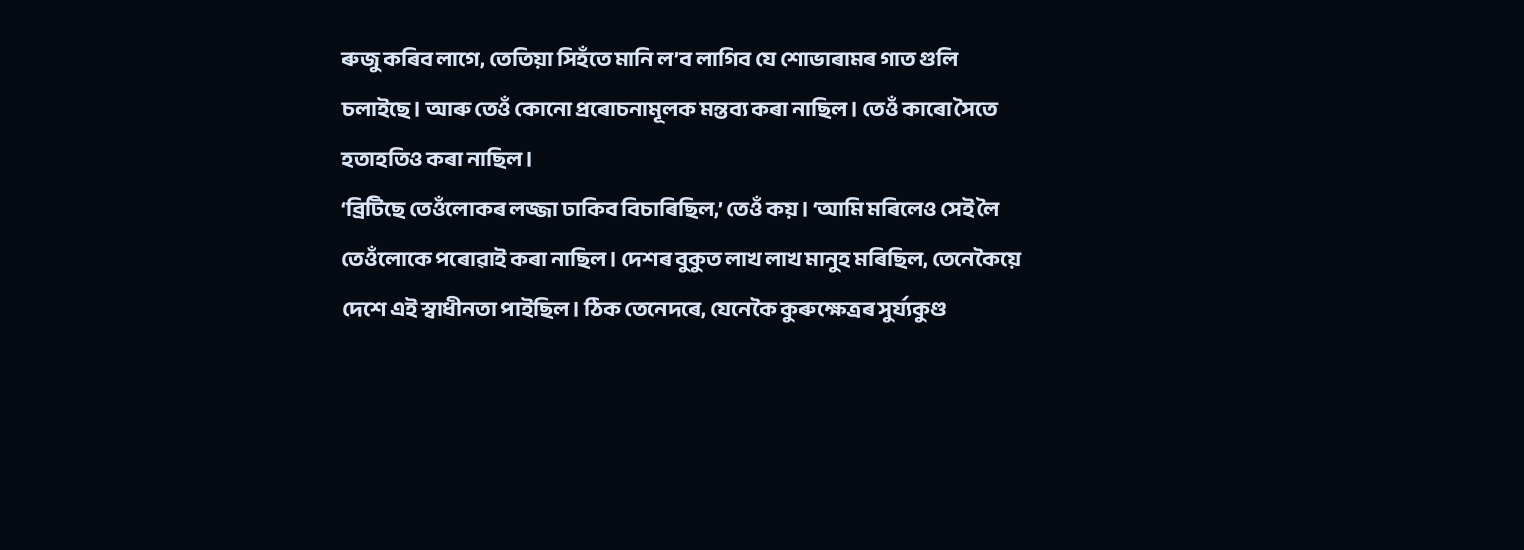ৰুজু কৰিব লাগে, তেতিয়া সিহঁতে মানি ল’ব লাগিব যে শোভাৰামৰ গাত গুলি চলাইছে। আৰু তেওঁ কোনো প্ৰৰোচনামূলক মন্তব্য কৰা নাছিল। তেওঁ কাৰো সৈতে হতাহতিও কৰা নাছিল।
‘ব্ৰিটিছে তেওঁলোকৰ লজ্জা ঢাকিব বিচাৰিছিল,’ তেওঁ কয়। ‘আমি মৰিলেও সেই লৈ তেওঁলোকে পৰোৱাই কৰা নাছিল। দেশৰ বুকুত লাখ লাখ মানুহ মৰিছিল, তেনেকৈয়ে দেশে এই স্বাধীনতা পাইছিল। ঠিক তেনেদৰে, যেনেকৈ কুৰুক্ষেত্ৰৰ সুৰ্য্যকুণ্ড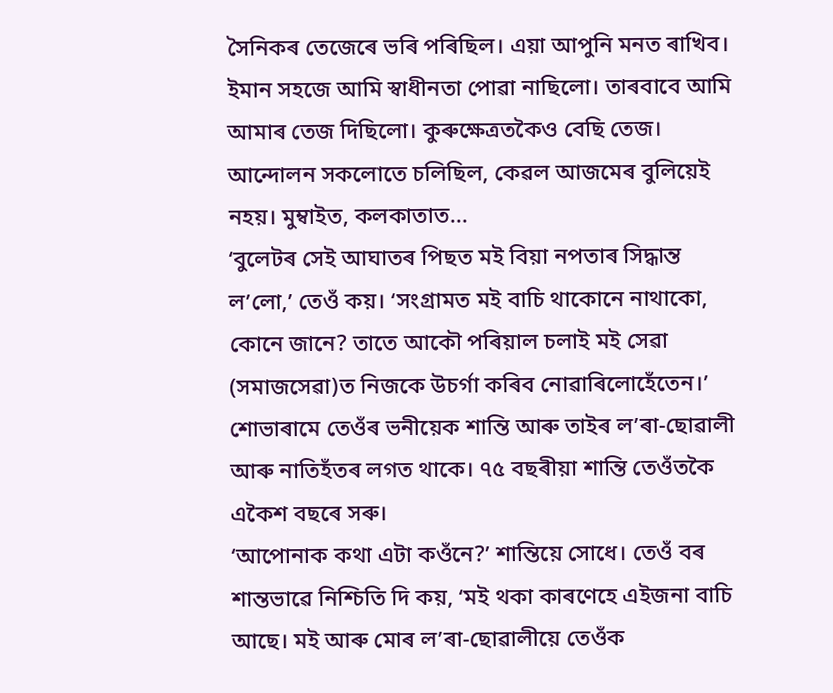সৈনিকৰ তেজেৰে ভৰি পৰিছিল। এয়া আপুনি মনত ৰাখিব। ইমান সহজে আমি স্বাধীনতা পোৱা নাছিলো। তাৰবাবে আমি আমাৰ তেজ দিছিলো। কুৰুক্ষেত্ৰতকৈও বেছি তেজ। আন্দোলন সকলোতে চলিছিল, কেৱল আজমেৰ বুলিয়েই নহয়। মুম্বাইত, কলকাতাত...
‘বুলেটৰ সেই আঘাতৰ পিছত মই বিয়া নপতাৰ সিদ্ধান্ত ল’লো,’ তেওঁ কয়। ‘সংগ্ৰামত মই বাচি থাকোনে নাথাকো, কোনে জানে? তাতে আকৌ পৰিয়াল চলাই মই সেৱা (সমাজসেৱা)ত নিজকে উচৰ্গা কৰিব নোৱাৰিলোহেঁতেন।’ শোভাৰামে তেওঁৰ ভনীয়েক শান্তি আৰু তাইৰ ল’ৰা-ছোৱালী আৰু নাতিহঁতৰ লগত থাকে। ৭৫ বছৰীয়া শান্তি তেওঁতকৈ একৈশ বছৰে সৰু।
‘আপোনাক কথা এটা কওঁনে?’ শান্তিয়ে সোধে। তেওঁ বৰ শান্তভাৱে নিশ্চিতি দি কয়, ‘মই থকা কাৰণেহে এইজনা বাচি আছে। মই আৰু মোৰ ল’ৰা-ছোৱালীয়ে তেওঁক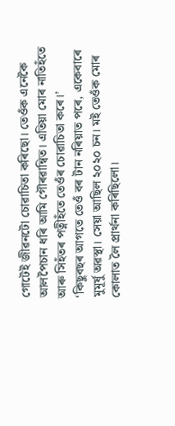গোটেই জীৱনটো চোৱাচিতা কৰিছো। তেওঁক এনেকৈ আলপৈচান ধৰি আমি গৌৰৱান্বিত। এতিয়া মোৰ নাতিহঁতে আৰু সিহঁতৰ পত্নীহঁতে তেওঁৰ চোৱাচিতা কৰে।’
‘কিছুবছৰ আগতে তেওঁ বৰ টান নৰিয়াত পৰে, একেবাৰে মুমূৰ্ষু অৱস্থা। সেয়া আছিল ২০২০ চন। মই তেওঁক মোৰ কোলাত লৈ প্ৰাৰ্থনা কৰিছিলো।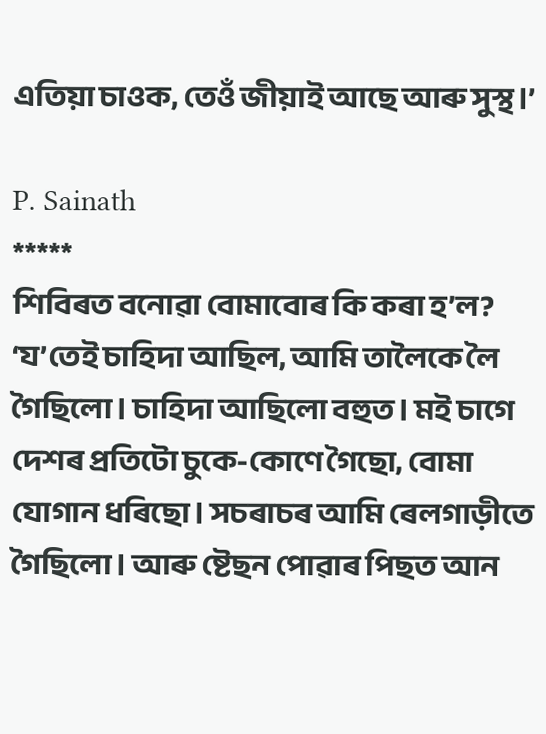এতিয়া চাওক, তেওঁ জীয়াই আছে আৰু সুস্থ।’

P. Sainath
*****
শিবিৰত বনোৱা বোমাবোৰ কি কৰা হ’ল?
‘য’তেই চাহিদা আছিল, আমি তালৈকে লৈ গৈছিলো। চাহিদা আছিলো বহুত। মই চাগে দেশৰ প্ৰতিটো চুকে-কোণে গৈছো, বোমা যোগান ধৰিছো। সচৰাচৰ আমি ৰেলগাড়ীতে গৈছিলো। আৰু ষ্টেছন পোৱাৰ পিছত আন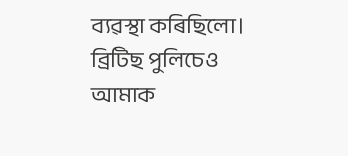ব্যৱস্থা কৰিছিলো। ব্ৰিটিছ পুলিচেও আমাক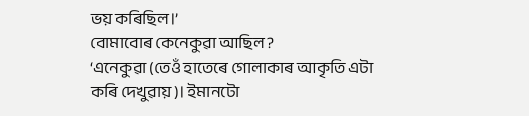ভয় কৰিছিল।’
বোমাবোৰ কেনেকুৱা আছিল?
‘এনেকুৱা (তেওঁ হাতেৰে গোলাকাৰ আকৃতি এটা কৰি দেখুৱায়)। ইমানটো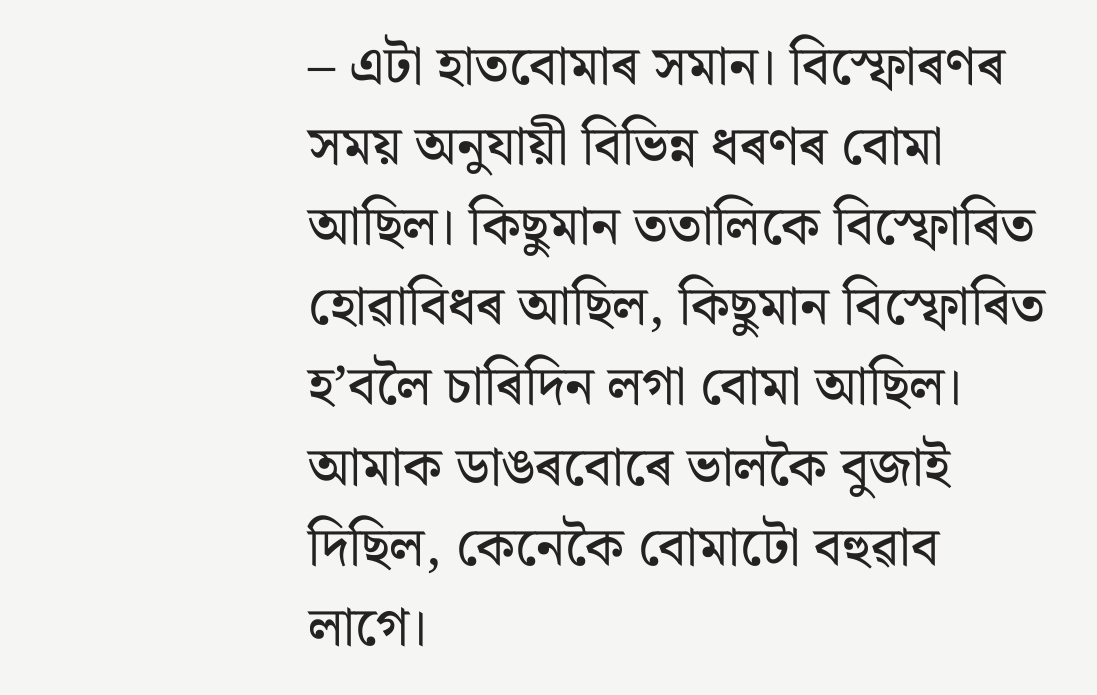– এটা হাতবোমাৰ সমান। বিস্ফোৰণৰ সময় অনুযায়ী বিভিন্ন ধৰণৰ বোমা আছিল। কিছুমান ততালিকে বিস্ফোৰিত হোৱাবিধৰ আছিল, কিছুমান বিস্ফোৰিত হ’বলৈ চাৰিদিন লগা বোমা আছিল। আমাক ডাঙৰবোৰে ভালকৈ বুজাই দিছিল, কেনেকৈ বোমাটো বহুৱাব লাগে।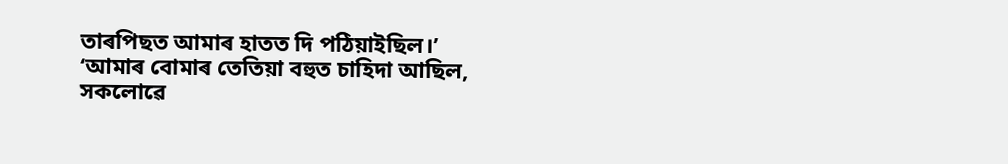তাৰপিছত আমাৰ হাতত দি পঠিয়াইছিল।’
‘আমাৰ বোমাৰ তেতিয়া বহুত চাহিদা আছিল, সকলোৱে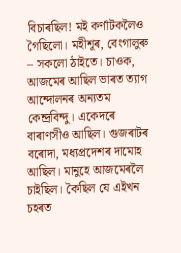বিচাৰছিল! মই কৰ্ণাটকলৈও গৈছিলো। মহীশূৰ, বেংগালুৰু – সকলো ঠাইতে। চাওক, আজমেৰ আছিল ভাৰত ত্যাগ আন্দোলনৰ অন্যতম কেন্দ্ৰবিন্দু। একেদৰে বাৰাণসীও আছিল। গুজৰাটৰ বৰোদা, মধ্যপ্ৰদেশৰ দামোহ আছিল। মানুহে আজমেৰলৈ চাইছিল। কৈছিল যে এইখন চহৰত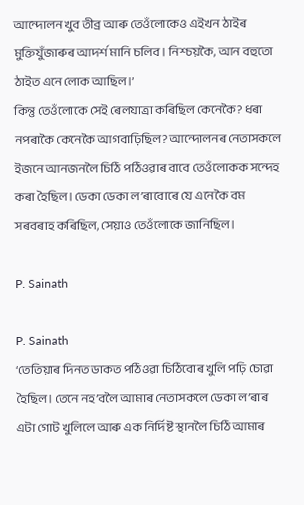আন্দোলন খুব তীব্ৰ আৰু তেওঁলোকেও এইখন ঠাইৰ মুক্তিযুঁজাৰুৰ আদৰ্শ মানি চলিব। নিশ্চয়কৈ, আন বহুতো ঠাইত এনে লোক আছিল।’
কিন্তু তেওঁলোকে সেই ৰেলযাত্ৰা কৰিছিল কেনেকৈ? ধৰা নপৰাকৈ কেনেকৈ আগবাঢ়িছিল? আন্দোলনৰ নেতাসকলে ইজনে আনজনলৈ চিঠি পঠিওৱাৰ বাবে তেওঁলোকক সন্দেহ কৰা হৈছিল। ডেকা ডেকা ল’ৰাবোৰে যে এনেকৈ বম সৰবৰাহ কৰিছিল, সেয়াও তেওঁলোকে জানিছিল।

P. Sainath

P. Sainath
‘তেতিয়াৰ দিনত ডাকত পঠিওৱা চিঠিবোৰ খুলি পঢ়ি চোৱা হৈছিল। তেনে নহ’বলৈ আমাৰ নেতাসকলে ডেকা ল’ৰাৰ এটা গোট খুলিলে আৰু এক নিৰ্দিষ্ট স্থানলৈ চিঠি আমাৰ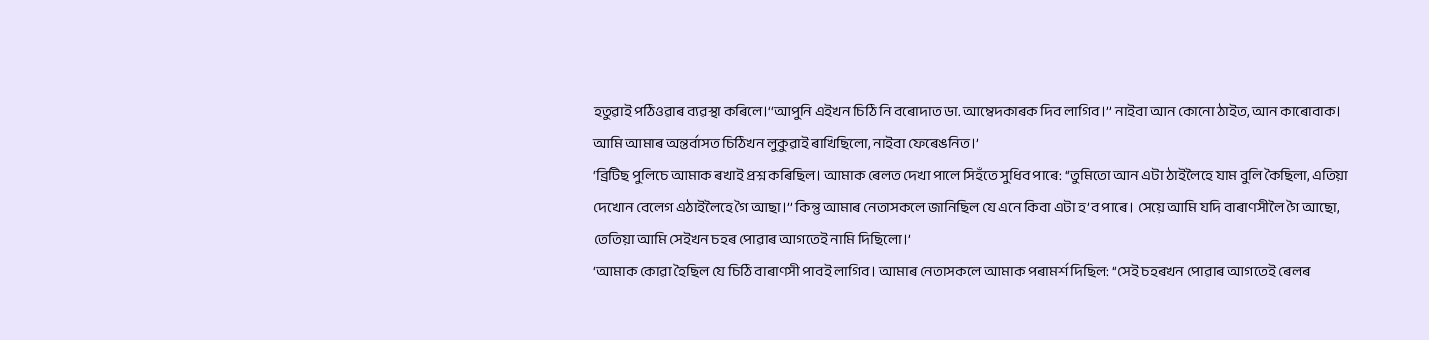হতুৱাই পঠিওৱাৰ ব্যৱস্থা কৰিলে।‘‘আপুনি এইখন চিঠি নি বৰোদাত ডা. আম্বেদকাৰক দিব লাগিব।’’ নাইবা আন কোনো ঠাইত, আন কাৰোবাক। আমি আমাৰ অন্তৰ্বাসত চিঠিখন লুকুৱাই ৰাখিছিলো, নাইবা ফেৰেঙনিত।’
‘ব্ৰিটিছ পুলিচে আমাক ৰখাই প্ৰশ্ন কৰিছিল। আমাক ৰেলত দেখা পালে সিহঁতে সুধিব পাৰে: ‘‘তুমিতো আন এটা ঠাইলৈহে যাম বুলি কৈছিলা, এতিয়া দেখোন বেলেগ এঠাইলৈহে গৈ আছা।’’ কিন্তু আমাৰ নেতাসকলে জানিছিল যে এনে কিবা এটা হ’ব পাৰে। সেয়ে আমি যদি বাৰাণসীলৈ গৈ আছো, তেতিয়া আমি সেইখন চহৰ পোৱাৰ আগতেই নামি দিছিলো।’
‘আমাক কোৱা হৈছিল যে চিঠি বাৰাণসী পাবই লাগিব। আমাৰ নেতাসকলে আমাক পৰামৰ্শ দিছিল: ‘‘সেই চহৰখন পোৱাৰ আগতেই ৰেলৰ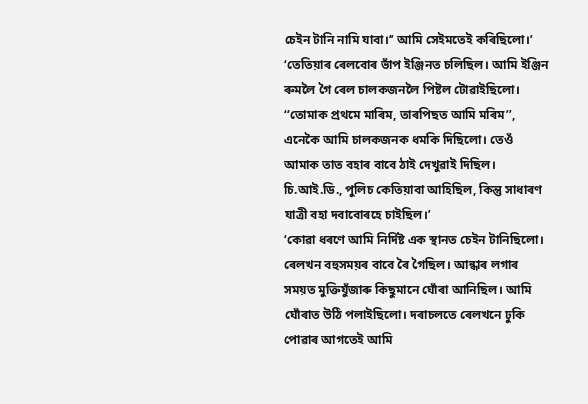চেইন টানি নামি যাবা।’’ আমি সেইমতেই কৰিছিলো।’
‘তেতিয়াৰ ৰেলবোৰ ভাঁপ ইঞ্জিনত চলিছিল। আমি ইঞ্জিন ৰুমলৈ গৈ ৰেল চালকজনলৈ পিষ্টল টোৱাইছিলো। ‘‘তোমাক প্ৰথমে মাৰিম, তাৰপিছত আমি মৰিম’’, এনেকৈ আমি চালকজনক ধমকি দিছিলো। তেওঁ আমাক তাত বহাৰ বাবে ঠাই দেখুৱাই দিছিল। চি.আই.ডি., পুলিচ কেতিয়াবা আহিছিল, কিন্তু সাধাৰণ যাত্ৰী বহা দবাবোৰহে চাইছিল।’
‘কোৱা ধৰণে আমি নিৰ্দিষ্ট এক স্থানত চেইন টানিছিলো। ৰেলখন বহুসময়ৰ বাবে ৰৈ গৈছিল। আন্ধাৰ লগাৰ সময়ত মুক্তিযুঁজাৰু কিছুমানে ঘোঁৰা আনিছিল। আমি ঘোঁৰাত উঠি পলাইছিলো। দৰাচলতে ৰেলখনে ঢুকি পোৱাৰ আগতেই আমি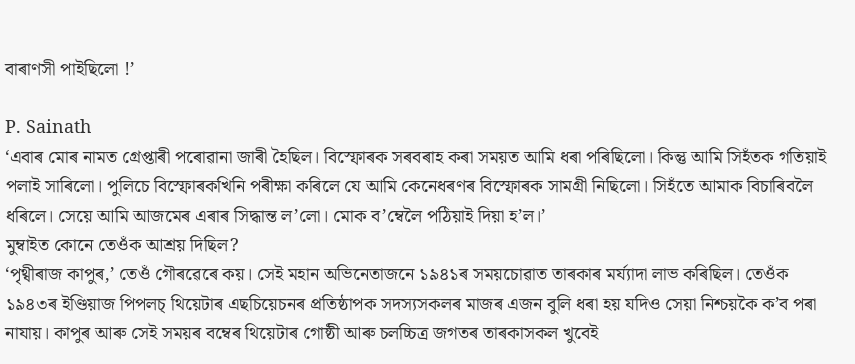বাৰাণসী পাইছিলো !’

P. Sainath
‘এবাৰ মোৰ নামত গ্ৰেপ্তাৰী পৰোৱানা জাৰী হৈছিল। বিস্ফোৰক সৰবৰাহ কৰা সময়ত আমি ধৰা পৰিছিলো। কিন্তু আমি সিহঁতক গতিয়াই পলাই সাৰিলো। পুলিচে বিস্ফোৰকখিনি পৰীক্ষা কৰিলে যে আমি কেনেধৰণৰ বিস্ফোৰক সামগ্ৰী নিছিলো। সিহঁতে আমাক বিচাৰিবলৈ ধৰিলে। সেয়ে আমি আজমেৰ এৰাৰ সিদ্ধান্ত ল’লো। মোক ব’ম্বেলৈ পঠিয়াই দিয়া হ’ল।’
মুম্বাইত কোনে তেওঁক আশ্ৰয় দিছিল?
‘পৃথ্বীৰাজ কাপুৰ,’ তেওঁ গৌৰৱেৰে কয়। সেই মহান অভিনেতাজনে ১৯৪১ৰ সময়চোৱাত তাৰকাৰ মৰ্য্যাদা লাভ কৰিছিল। তেওঁক ১৯৪৩ৰ ইণ্ডিয়াজ পিপলচ্ থিয়েটাৰ এছচিয়েচনৰ প্ৰতিষ্ঠাপক সদস্যসকলৰ মাজৰ এজন বুলি ধৰা হয় যদিও সেয়া নিশ্চয়কৈ ক’ব পৰা নাযায়। কাপুৰ আৰু সেই সময়ৰ বম্বেৰ থিয়েটাৰ গোষ্ঠী আৰু চলচ্চিত্ৰ জগতৰ তাৰকাসকল খুবেই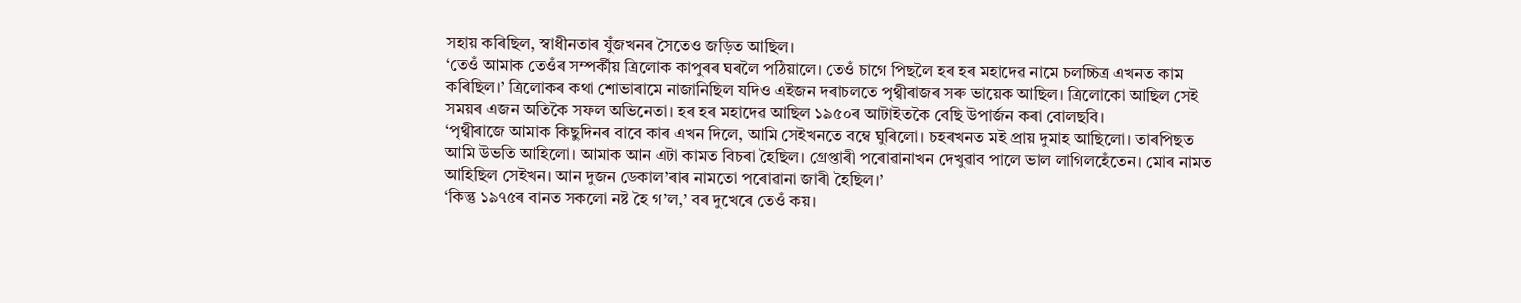সহায় কৰিছিল, স্বাধীনতাৰ যুঁজখনৰ সৈতেও জড়িত আছিল।
‘তেওঁ আমাক তেওঁৰ সম্পৰ্কীয় ত্ৰিলোক কাপুৰৰ ঘৰলৈ পঠিয়ালে। তেওঁ চাগে পিছলৈ হৰ হৰ মহাদেৱ নামে চলচ্চিত্ৰ এখনত কাম কৰিছিল।’ ত্ৰিলোকৰ কথা শোভাৰামে নাজানিছিল যদিও এইজন দৰাচলতে পৃথ্বীৰাজৰ সৰু ভায়েক আছিল। ত্ৰিলোকো আছিল সেই সময়ৰ এজন অতিকৈ সফল অভিনেতা। হৰ হৰ মহাদেৱ আছিল ১৯৫০ৰ আটাইতকৈ বেছি উপাৰ্জন কৰা বোলছবি।
‘পৃথ্বীৰাজে আমাক কিছুদিনৰ বাবে কাৰ এখন দিলে, আমি সেইখনতে বম্বে ঘুৰিলো। চহৰখনত মই প্ৰায় দুমাহ আছিলো। তাৰপিছত আমি উভতি আহিলো। আমাক আন এটা কামত বিচৰা হৈছিল। গ্ৰেপ্তাৰী পৰোৱানাখন দেখুৱাব পালে ভাল লাগিলহেঁতেন। মোৰ নামত আহিছিল সেইখন। আন দুজন ডেকাল’ৰাৰ নামতো পৰোৱানা জাৰী হৈছিল।’
‘কিন্তু ১৯৭৫ৰ বানত সকলো নষ্ট হৈ গ’ল,’ বৰ দুখেৰে তেওঁ কয়।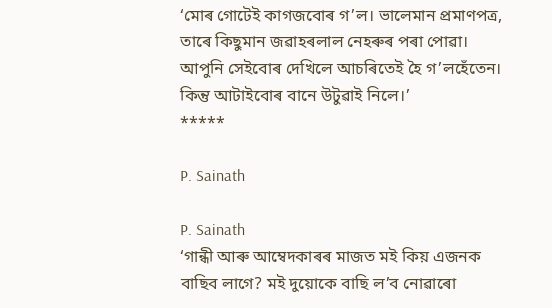‘মোৰ গোটেই কাগজবোৰ গ’ল। ভালেমান প্ৰমাণপত্ৰ, তাৰে কিছুমান জৱাহৰলাল নেহৰুৰ পৰা পোৱা। আপুনি সেইবোৰ দেখিলে আচৰিতেই হৈ গ’লহেঁতেন। কিন্তু আটাইবোৰ বানে উটুৱাই নিলে।’
*****

P. Sainath

P. Sainath
‘গান্ধী আৰু আম্বেদকাৰৰ মাজত মই কিয় এজনক বাছিব লাগে? মই দুয়োকে বাছি ল’ব নোৱাৰো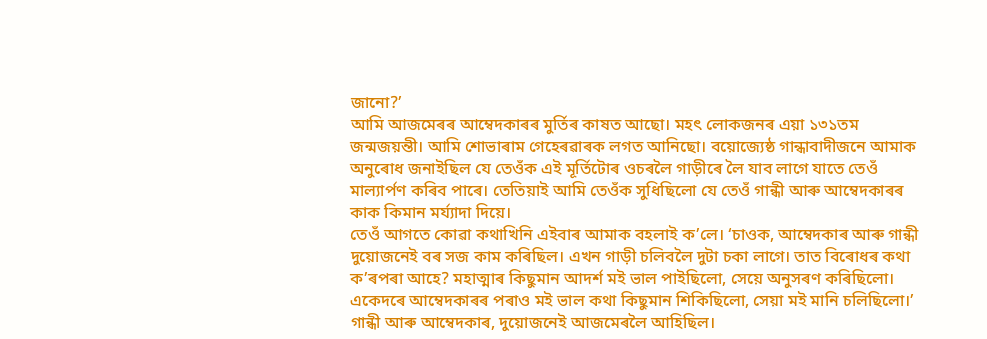জানো?’
আমি আজমেৰৰ আম্বেদকাৰৰ মুৰ্তিৰ কাষত আছো। মহৎ লোকজনৰ এয়া ১৩১তম জন্মজয়ন্তী। আমি শোভাৰাম গেহেৰৱাৰক লগত আনিছো। বয়োজ্যেষ্ঠ গান্ধাবাদীজনে আমাক অনুৰোধ জনাইছিল যে তেওঁক এই মূৰ্তিটোৰ ওচৰলৈ গাড়ীৰে লৈ যাব লাগে যাতে তেওঁ মাল্যাৰ্পণ কৰিব পাৰে। তেতিয়াই আমি তেওঁক সুধিছিলো যে তেওঁ গান্ধী আৰু আম্বেদকাৰৰ কাক কিমান মৰ্য্যাদা দিয়ে।
তেওঁ আগতে কোৱা কথাখিনি এইবাৰ আমাক বহলাই ক’লে। ‘চাওক, আম্বেদকাৰ আৰু গান্ধী দুয়োজনেই বৰ সজ কাম কৰিছিল। এখন গাড়ী চলিবলৈ দুটা চকা লাগে। তাত বিৰোধৰ কথা ক’ৰপৰা আহে? মহাত্মাৰ কিছুমান আদৰ্শ মই ভাল পাইছিলো, সেয়ে অনুসৰণ কৰিছিলো। একেদৰে আম্বেদকাৰৰ পৰাও মই ভাল কথা কিছুমান শিকিছিলো, সেয়া মই মানি চলিছিলো।’
গান্ধী আৰু আম্বেদকাৰ, দুয়োজনেই আজমেৰলৈ আহিছিল।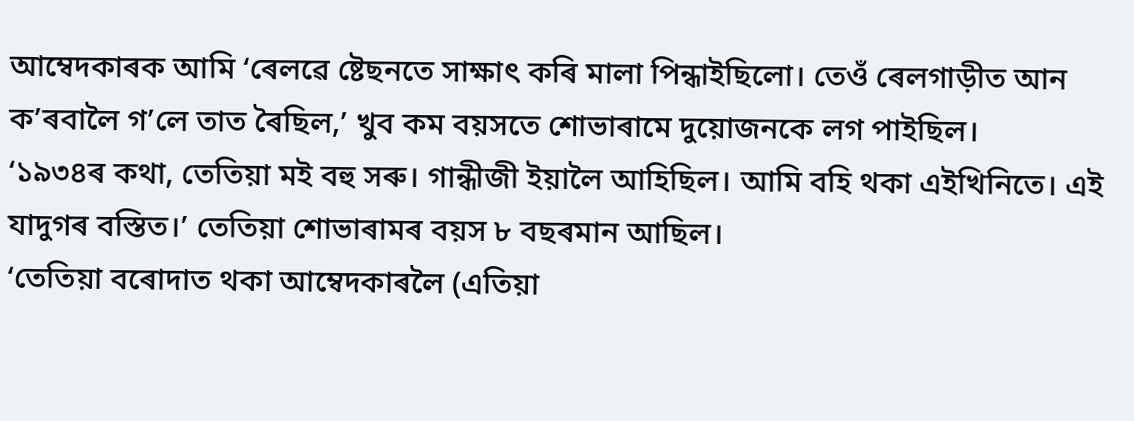আম্বেদকাৰক আমি ‘ৰেলৱে ষ্টেছনতে সাক্ষাৎ কৰি মালা পিন্ধাইছিলো। তেওঁ ৰেলগাড়ীত আন ক’ৰবালৈ গ’লে তাত ৰৈছিল,’ খুব কম বয়সতে শোভাৰামে দুয়োজনকে লগ পাইছিল।
‘১৯৩৪ৰ কথা, তেতিয়া মই বহু সৰু। গান্ধীজী ইয়ালৈ আহিছিল। আমি বহি থকা এইখিনিতে। এই যাদুগৰ বস্তিত।’ তেতিয়া শোভাৰামৰ বয়স ৮ বছৰমান আছিল।
‘তেতিয়া বৰোদাত থকা আম্বেদকাৰলৈ (এতিয়া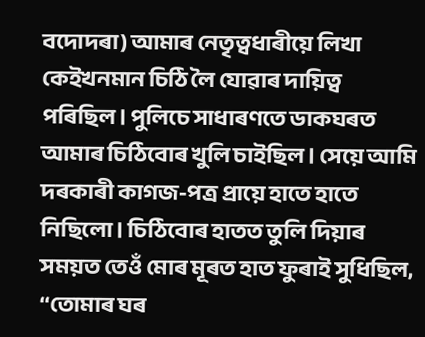বদোদৰা) আমাৰ নেতৃত্বধাৰীয়ে লিখা কেইখনমান চিঠি লৈ যোৱাৰ দায়িত্ব পৰিছিল। পুলিচে সাধাৰণতে ডাকঘৰত আমাৰ চিঠিবোৰ খুলি চাইছিল। সেয়ে আমি দৰকাৰী কাগজ-পত্ৰ প্ৰায়ে হাতে হাতে নিছিলো। চিঠিবোৰ হাতত তুলি দিয়াৰ সময়ত তেওঁ মোৰ মূৰত হাত ফুৰাই সুধিছিল, ‘‘তোমাৰ ঘৰ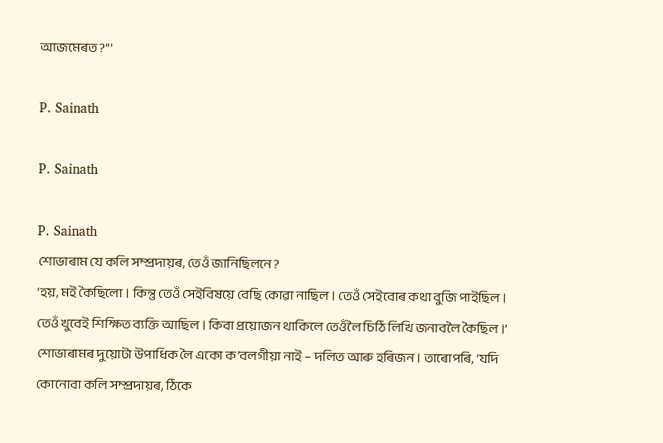আজমেৰত?’’’

P. Sainath

P. Sainath

P. Sainath
শোভাৰাম যে কলি সম্প্ৰদায়ৰ, তেওঁ জানিছিলনে?
‘হয়, মই কৈছিলো। কিন্তু তেওঁ সেইবিষয়ে বেছি কোৱা নাছিল। তেওঁ সেইবোৰ কথা বুজি পাইছিল। তেওঁ খুবেই শিক্ষিত ব্যক্তি আছিল। কিবা প্ৰয়োজন থাকিলে তেওঁলৈ চিঠি লিখি জনাবলৈ কৈছিল।’
শোভাৰামৰ দুয়োটা উপাধিক লৈ একো ক’বলগীয়া নাই – দলিত আৰু হৰিজন। তাৰোপৰি, ‘যদি কোনোবা কলি সম্প্ৰদায়ৰ, ঠিকে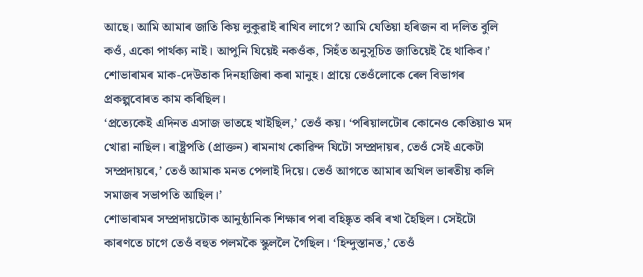আছে। আমি আমাৰ জাতি কিয় লুকুৱাই ৰাখিব লাগে? আমি যেতিয়া হৰিজন বা দলিত বুলি কওঁ, একো পাৰ্থক্য নাই। আপুনি যিয়েই নকওঁক, সিহঁত অনুসূচিত জাতিয়েই হৈ থাকিব।’
শোভাৰামৰ মাক-দেউতাক দিনহাজিৰা কৰা মানুহ। প্ৰায়ে তেওঁলোকে ৰেল বিভাগৰ প্ৰকল্পবোৰত কাম কৰিছিল।
‘প্ৰত্যেকেই এদিনত এসাজ ভাতহে খাইছিল,’ তেওঁ কয়। ‘পৰিয়ালটোৰ কোনেও কেতিয়াও মদ খোৱা নাছিল। ৰাষ্ট্ৰপতি (প্ৰাক্তন) ৰামনাথ কোৱিন্দ যিটো সম্প্ৰদায়ৰ, তেওঁ সেই একেটা সম্প্ৰদায়ৰে,’ তেওঁ আমাক মনত পেলাই দিয়ে। তেওঁ আগতে আমাৰ অখিল ভাৰতীয় কলি সমাজৰ সভাপতি আছিল।’
শোভাৰামৰ সম্প্ৰদায়টোক আনুষ্ঠানিক শিক্ষাৰ পৰা বহিষ্কৃত কৰি ৰখা হৈছিল। সেইটো কাৰণতে চাগে তেওঁ বহুত পলমকৈ স্কুললৈ গৈছিল। ‘হিন্দুস্তানত,’ তেওঁ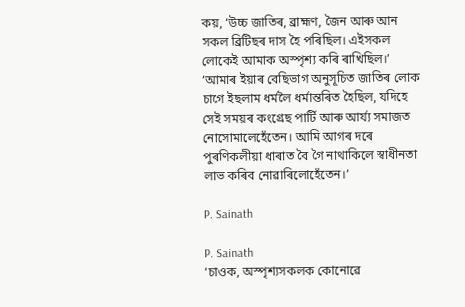কয়, ‘উচ্চ জাতিৰ, ব্ৰাহ্মণ, জৈন আৰু আন সকল ব্ৰিটিছৰ দাস হৈ পৰিছিল। এইসকল লোকেই আমাক অস্পৃশ্য কৰি ৰাখিছিল।’
‘আমাৰ ইয়াৰ বেছিভাগ অনুসূচিত জাতিৰ লোক চাগে ইছলাম ধৰ্মলৈ ধৰ্মান্তৰিত হৈছিল, যদিহে সেই সময়ৰ কংগ্ৰেছ পাৰ্টি আৰু আৰ্য্য সমাজত নোসোমালেহেঁতেন। আমি আগৰ দৰে পুৰণিকলীয়া ধাৰাত বৈ গৈ নাথাকিলে স্বাধীনতা লাভ কৰিব নোৱাৰিলোহেঁতেন।’

P. Sainath

P. Sainath
‘চাওক, অস্পৃশ্যসকলক কোনোৱে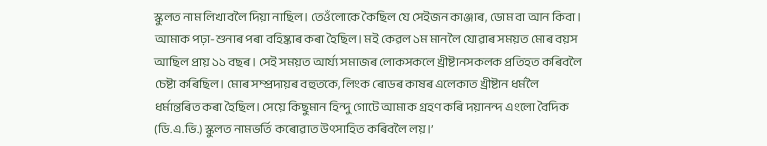স্কুলত নাম লিখাবলৈ দিয়া নাছিল। তেওঁলোকে কৈছিল যে সেইজন কাঞ্জাৰ, ডোম বা আন কিবা। আমাক পঢ়া-শুনাৰ পৰা বহিষ্কাৰ কৰা হৈছিল। মই কেৱল ১ম মানলৈ যোৱাৰ সময়ত মোৰ বয়স আছিল প্ৰায় ১১ বছৰ। সেই সময়ত আৰ্য্য সমাজৰ লোকসকলে খ্ৰীষ্টানসকলক প্ৰতিহত কৰিবলৈ চেষ্টা কৰিছিল। মোৰ সম্প্ৰদায়ৰ বহুতকে, লিংক ৰোডৰ কাষৰ এলেকাত খ্ৰীষ্টান ধৰ্মলৈ ধৰ্মান্তৰিত কৰা হৈছিল। সেয়ে কিছুমান হিন্দু গোটে আমাক গ্ৰহণ কৰি দয়ানন্দ এংলো বৈদিক (ডি.এ.ভি.) স্কুলত নামভৰ্তি কৰোৱাত উৎসাহিত কৰিবলৈ লয়।’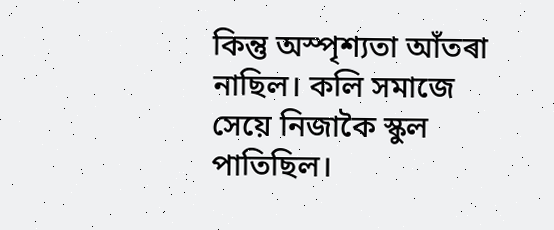কিন্তু অস্পৃশ্যতা আঁতৰা নাছিল। কলি সমাজে সেয়ে নিজাকৈ স্কুল পাতিছিল।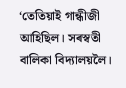‘তেতিয়াই গান্ধীজী আহিছিল। সৰস্বতী বালিকা বিদ্যালয়লৈ।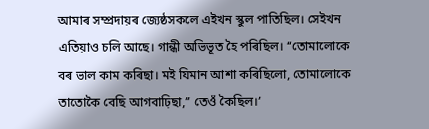আমাৰ সম্প্ৰদায়ৰ জ্যেষ্ঠসকলে এইখন স্কুল পাতিছিল। সেইখন এতিয়াও চলি আছে। গান্ধী অভিভূত হৈ পৰিছিল। ‘‘তোমালোকে বৰ ভাল কাম কৰিছা। মই যিমান আশা কৰিছিলো, তোমালোকে তাতোকৈ বেছি আগবাঢ়িছা,’’ তেওঁ কৈছিল।’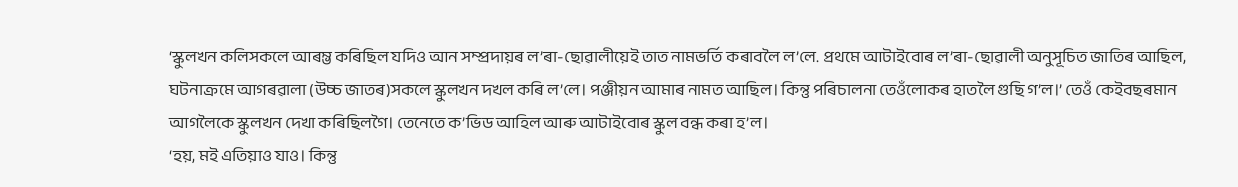‘স্কুলখন কলিসকলে আৰম্ভ কৰিছিল যদিও আন সম্প্ৰদায়ৰ ল’ৰা-ছোৱালীয়েই তাত নামভৰ্তি কৰাবলৈ ল’লে. প্ৰথমে আটাইবোৰ ল’ৰা-ছোৱালী অনুসূচিত জাতিৰ আছিল, ঘটনাক্ৰমে আগৰৱালা (উচ্চ জাতৰ)সকলে স্কুলখন দখল কৰি ল’লে। পঞ্জীয়ন আমাৰ নামত আছিল। কিন্তু পৰিচালনা তেওঁলোকৰ হাতলৈ গুছি গ’ল।’ তেওঁ কেইবছৰমান আগলৈকে স্কুলখন দেখা কৰিছিলগৈ। তেনেতে ক’ভিড আহিল আৰু আটাইবোৰ স্কুল বন্ধ কৰা হ’ল।
‘হয়, মই এতিয়াও যাও। কিন্তু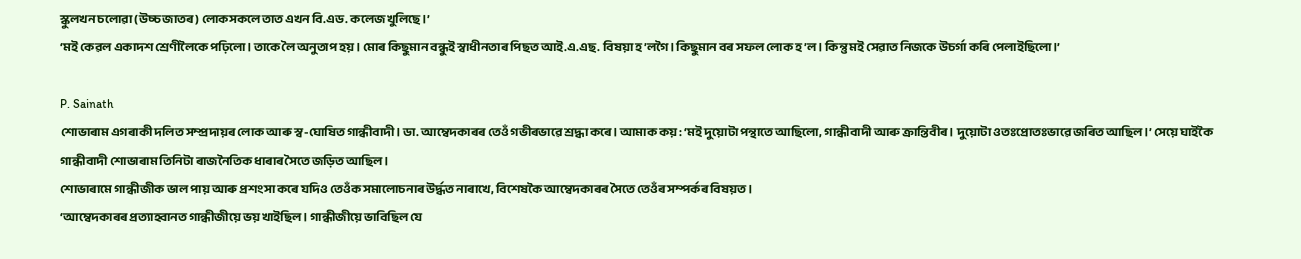স্কুলখন চলোৱা (উচ্চ জাতৰ) লোকসকলে তাত এখন বি.এড. কলেজ খুলিছে।’
‘মই কেৱল একাদশ শ্ৰেণীলৈকে পঢ়িলো। তাকে লৈ অনুতাপ হয়। মোৰ কিছুমান বন্ধুই স্বাধীনতাৰ পিছত আই.এ.এছ. বিষয়া হ’লগৈ। কিছুমান বৰ সফল লোক হ’ল। কিন্তু মই সেৱাত নিজকে উচৰ্গা কৰি পেলাইছিলো।’

P. Sainath
শোভাৰাম এগৰাকী দলিত সম্প্ৰদায়ৰ লোক আৰু স্ব-ঘোষিত গান্ধীবাদী। ডা. আম্বেদকাৰৰ তেওঁ গভীৰভাৱে শ্ৰদ্ধা কৰে। আমাক কয়: ‘মই দুয়োটা পন্থাতে আছিলো, গান্ধীবাদী আৰু ক্ৰান্তিবীৰ। দুয়োটা ওতঃপ্ৰোতঃভাৱে জৰিত আছিল।’ সেয়ে ঘাইকৈ গান্ধীবাদী শোভাৰাম তিনিটা ৰাজনৈতিক ধাৰাৰ সৈতে জড়িত আছিল।
শোভাৰামে গান্ধীজীক ভাল পায় আৰু প্ৰশংসা কৰে যদিও তেওঁক সমালোচনাৰ উৰ্দ্ধত নাৰাখে, বিশেষকৈ আম্বেদকাৰৰ সৈতে তেওঁৰ সম্পৰ্কৰ বিষয়ত।
‘আম্বেদকাৰৰ প্ৰত্যাহ্বানত গান্ধীজীয়ে ভয় খাইছিল। গান্ধীজীয়ে ভাবিছিল যে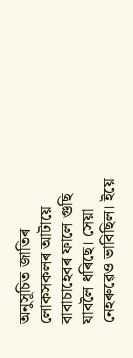অনুসূচিত জাতিৰ লোকসকলৰ আটায়ে বাবাচাহেবৰ ফালে গুছি যাবলৈ ধৰিছে। সেয়া নেহৰুৱেও ভাবিছিল। ইয়ে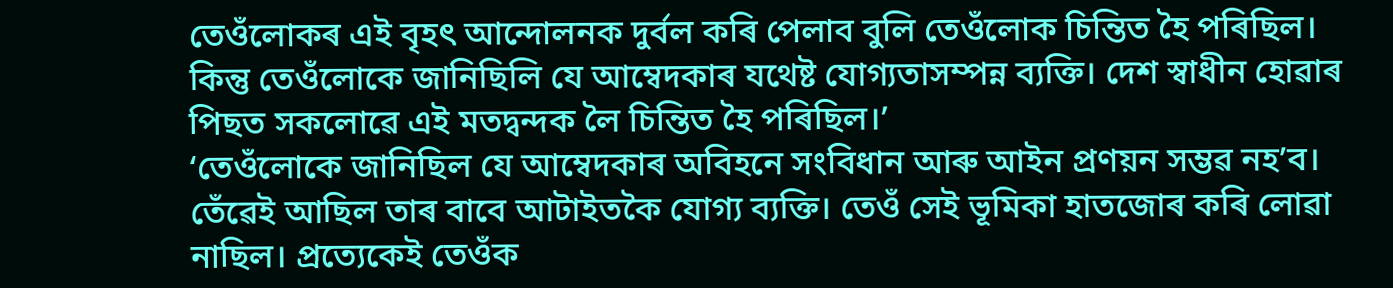তেওঁলোকৰ এই বৃহৎ আন্দোলনক দুৰ্বল কৰি পেলাব বুলি তেওঁলোক চিন্তিত হৈ পৰিছিল। কিন্তু তেওঁলোকে জানিছিলি যে আম্বেদকাৰ যথেষ্ট যোগ্যতাসম্পন্ন ব্যক্তি। দেশ স্বাধীন হোৱাৰ পিছত সকলোৱে এই মতদ্বন্দক লৈ চিন্তিত হৈ পৰিছিল।’
‘তেওঁলোকে জানিছিল যে আম্বেদকাৰ অবিহনে সংবিধান আৰু আইন প্ৰণয়ন সম্ভৱ নহ’ব। তেঁৱেই আছিল তাৰ বাবে আটাইতকৈ যোগ্য ব্যক্তি। তেওঁ সেই ভূমিকা হাতজোৰ কৰি লোৱা নাছিল। প্ৰত্যেকেই তেওঁক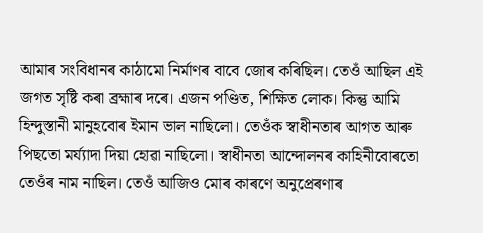আমাৰ সংবিধানৰ কাঠামো নিৰ্মাণৰ বাবে জোৰ কৰিছিল। তেওঁ আছিল এই জগত সৃষ্টি কৰা ব্ৰহ্মাৰ দৰে। এজন পণ্ডিত, শিক্ষিত লোক। কিন্তু আমি হিন্দুস্তানী মানুহবোৰ ইমান ভাল নাছিলো। তেওঁক স্বাধীনতাৰ আগত আৰু পিছতো মৰ্য্যাদা দিয়া হোৱা নাছিলো। স্বাধীনতা আন্দোলনৰ কাহিনীবোৰতো তেওঁৰ নাম নাছিল। তেওঁ আজিও মোৰ কাৰণে অনুপ্ৰেৰণাৰ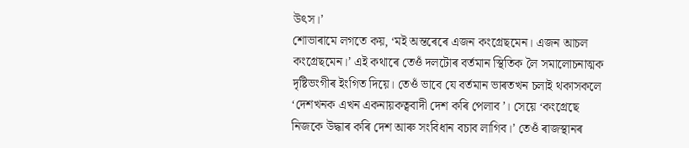উৎস।’
শোভাৰামে লগতে কয়, ‘মই অন্তৰেৰে এজন কংগ্ৰেছমেন। এজন আচল কংগ্ৰেছমেন।’ এই কথাৰে তেওঁ দলটোৰ বৰ্তমান স্থিতিক লৈ সমালোচনাত্মক দৃষ্টিভংগীৰ ইংগিত দিয়ে। তেওঁ ভাবে যে বৰ্তমান ভাৰতখন চলাই থকাসকলে ‘দেশখনক এখন একনায়কত্ববাদী দেশ কৰি পেলাব’। সেয়ে ‘কংগ্ৰেছে নিজকে উদ্ধাৰ কৰি দেশ আৰু সংবিধান বচাব লাগিব।’ তেওঁ ৰাজস্থানৰ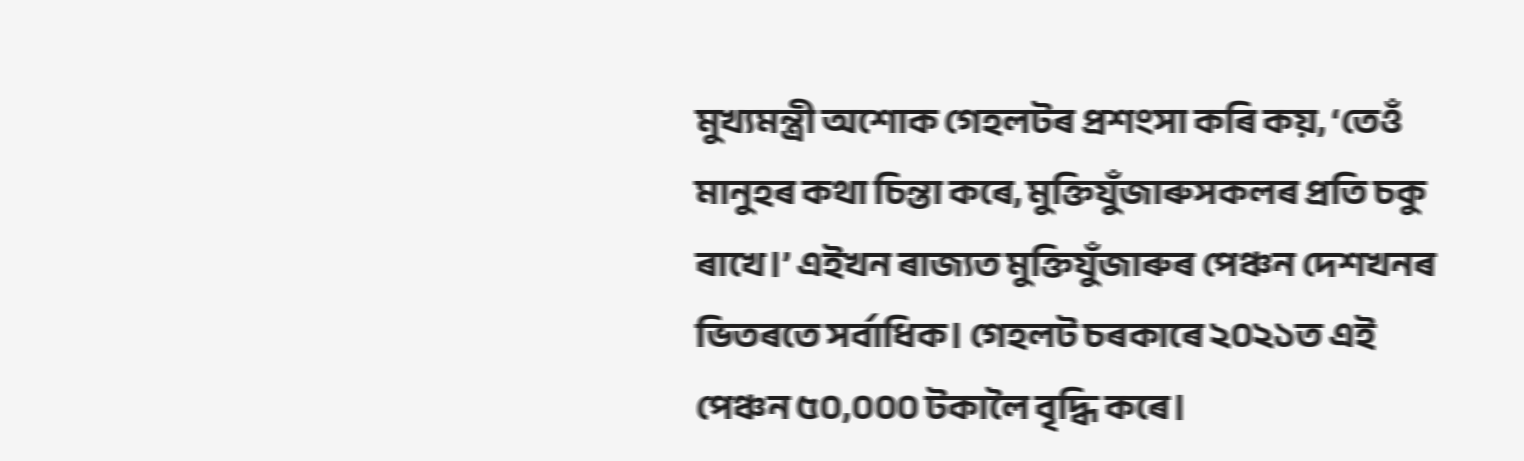মুখ্যমন্ত্ৰী অশোক গেহলটৰ প্ৰশংসা কৰি কয়, ‘তেওঁ মানুহৰ কথা চিন্তা কৰে, মুক্তিযুঁজাৰুসকলৰ প্ৰতি চকু ৰাখে।’ এইখন ৰাজ্যত মুক্তিযুঁজাৰুৰ পেঞ্চন দেশখনৰ ভিতৰতে সৰ্বাধিক। গেহলট চৰকাৰে ২০২১ত এই পেঞ্চন ৫০,০০০ টকালৈ বৃদ্ধি কৰে।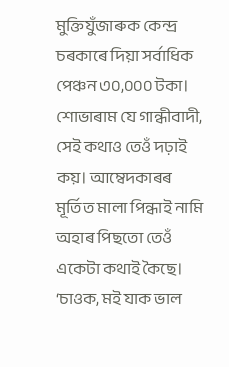মুক্তিযুঁজাৰুক কেন্দ্ৰ চৰকাৰে দিয়া সৰ্বাধিক পেঞ্চন ৩০,০০০ টকা।
শোভাৰাম যে গান্ধীবাদী, সেই কথাও তেওঁ দঢ়াই কয়। আম্বেদকাৰৰ মূৰ্তিত মালা পিন্ধাই নামি অহাৰ পিছতো তেওঁ একেটা কথাই কৈছে।
‘চাওক, মই যাক ভাল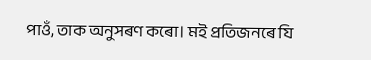পাওঁ, তাক অনুসৰণ কৰো। মই প্ৰতিজনৰে যি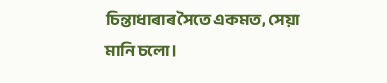চিন্তাধাৰাৰ সৈতে একমত, সেয়া মানি চলো।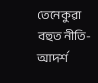তেনেকুৱা বহুত নীতি-আদৰ্শ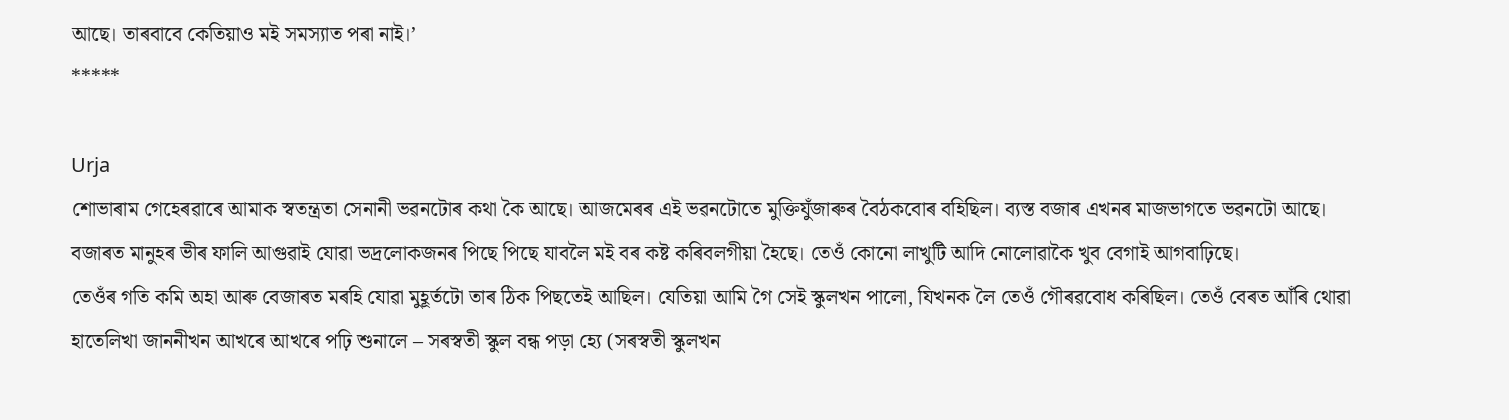আছে। তাৰবাবে কেতিয়াও মই সমস্যাত পৰা নাই।’
*****

Urja
শোভাৰাম গেহেৰৱাৰে আমাক স্বতন্ত্ৰতা সেনানী ভৱনটোৰ কথা কৈ আছে। আজমেৰৰ এই ভৱনটোতে মুক্তিযুঁজাৰুৰ বৈঠকবোৰ বহিছিল। ব্যস্ত বজাৰ এখনৰ মাজভাগতে ভৱনটো আছে। বজাৰত মানুহৰ ভীৰ ফালি আগুৱাই যোৱা ভদ্ৰলোকজনৰ পিছে পিছে যাবলৈ মই বৰ কষ্ট কৰিবলগীয়া হৈছে। তেওঁ কোনো লাখুটি আদি নোলোৱাকৈ খুব বেগাই আগবাঢ়িছে।
তেওঁৰ গতি কমি অহা আৰু বেজাৰত মৰহি যোৱা মুহূৰ্তটো তাৰ ঠিক পিছতেই আছিল। যেতিয়া আমি গৈ সেই স্কুলখন পালো, যিখনক লৈ তেওঁ গৌৰৱবোধ কৰিছিল। তেওঁ বেৰত আঁৰি থোৱা হাতেলিখা জাননীখন আখৰে আখৰে পঢ়ি শুনালে – সৰস্বতী স্কুল বন্ধ পড়া হ্যে (সৰস্বতী স্কুলখন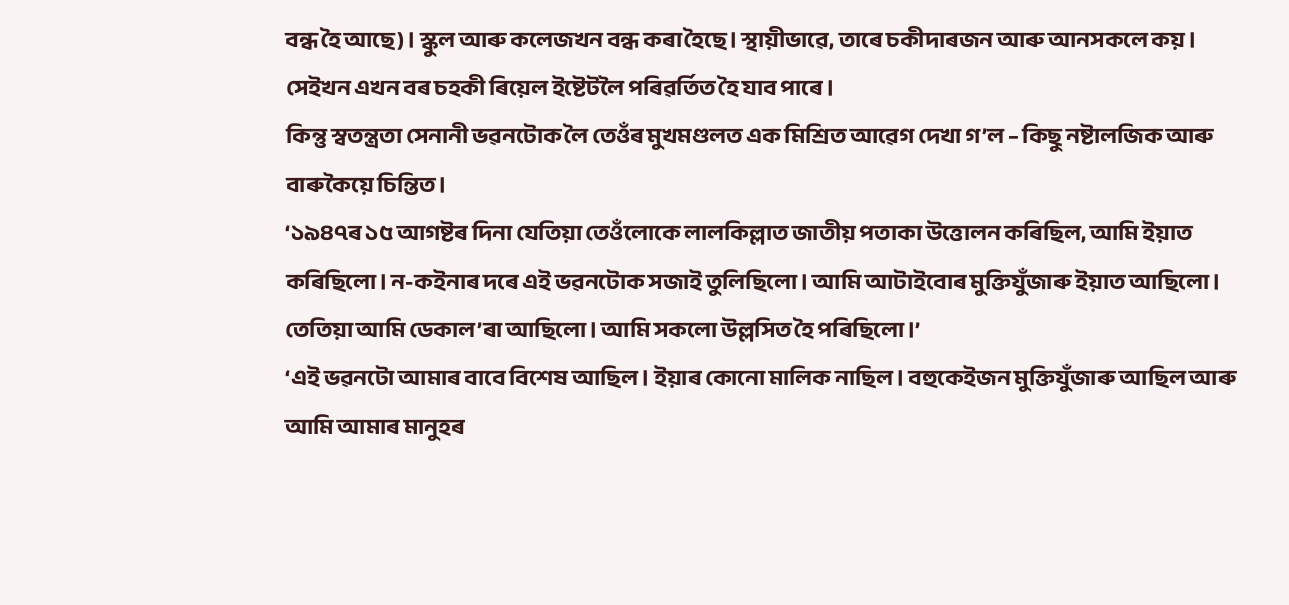বন্ধ হৈ আছে)। স্কুল আৰু কলেজখন বন্ধ কৰা হৈছে। স্থায়ীভাৱে, তাৰে চকীদাৰজন আৰু আনসকলে কয়। সেইখন এখন বৰ চহকী ৰিয়েল ইষ্টেটলৈ পৰিৱৰ্তিত হৈ যাব পাৰে।
কিন্তু স্বতন্ত্ৰতা সেনানী ভৱনটোক লৈ তেওঁৰ মুখমণ্ডলত এক মিশ্ৰিত আৱেগ দেখা গ’ল – কিছু নষ্টালজিক আৰু বাৰুকৈয়ে চিন্তিত।
‘১৯৪৭ৰ ১৫ আগষ্টৰ দিনা যেতিয়া তেওঁলোকে লালকিল্লাত জাতীয় পতাকা উত্তোলন কৰিছিল, আমি ইয়াত কৰিছিলো। ন-কইনাৰ দৰে এই ভৱনটোক সজাই তুলিছিলো। আমি আটাইবোৰ মুক্তিযুঁজাৰু ইয়াত আছিলো। তেতিয়া আমি ডেকাল’ৰা আছিলো। আমি সকলো উল্লসিত হৈ পৰিছিলো।’
‘এই ভৱনটো আমাৰ বাবে বিশেষ আছিল। ইয়াৰ কোনো মালিক নাছিল। বহুকেইজন মুক্তিযুঁজাৰু আছিল আৰু আমি আমাৰ মানুহৰ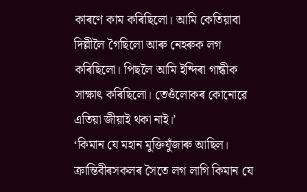কাৰণে কাম কৰিছিলো। আমি কেতিয়াবা দিল্লীলৈ গৈছিলো আৰু নেহৰুক লগ কৰিছিলো। পিছলৈ আমি ইন্দিৰা গান্ধীক সাক্ষাৎ কৰিছিলো। তেওঁলোকৰ কোনোৱে এতিয়া জীয়াই থকা নাই।’
‘কিমান যে মহান মুক্তিযুঁজাৰু আছিল। ক্ৰান্তিবীৰসকলৰ সৈতে লগ লাগি কিমান যে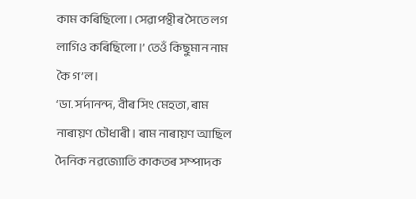কাম কৰিছিলো। সেৱাপন্থীৰ সৈতে লগ লাগিও কৰিছিলো।’ তেওঁ কিছুমান নাম কৈ গ’ল।
‘ডা. সৰ্দানন্দ, বীৰ সিং মেহতা, ৰাম নাৰায়ণ চৌধাৰী। ৰাম নাৰায়ণ আছিল দৈনিক নৱজ্যোতি কাকতৰ সম্পাদক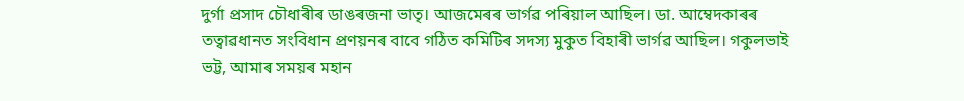দুৰ্গা প্ৰসাদ চৌধাৰীৰ ডাঙৰজনা ভাতৃ। আজমেৰৰ ভাৰ্গৱ পৰিয়াল আছিল। ডা. আম্বেদকাৰৰ তত্বাৱধানত সংবিধান প্ৰণয়নৰ বাবে গঠিত কমিটিৰ সদস্য মুকুত বিহাৰী ভাৰ্গৱ আছিল। গকুলভাই ভট্ট, আমাৰ সময়ৰ মহান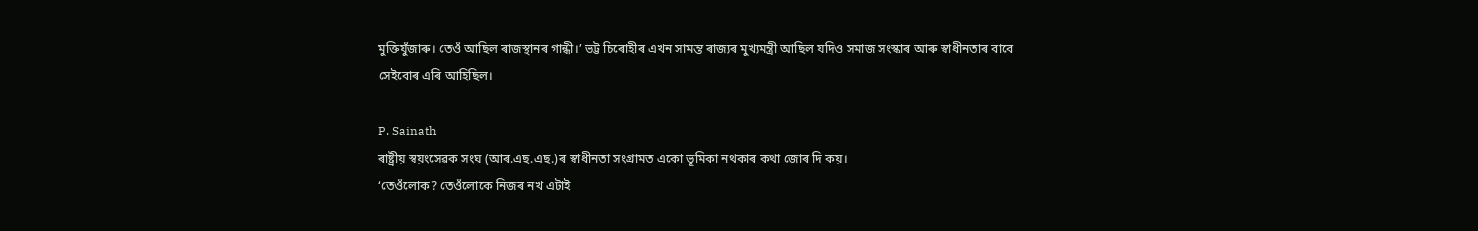মুক্তিযুঁজাৰু। তেওঁ আছিল ৰাজস্থানৰ গান্ধী।’ ভট্ট চিৰোহীৰ এখন সামন্ত ৰাজ্যৰ মুখ্যমন্ত্ৰী আছিল যদিও সমাজ সংস্কাৰ আৰু স্বাধীনতাৰ বাবে সেইবোৰ এৰি আহিছিল।

P. Sainath
ৰাষ্ট্ৰীয় স্বয়ংসেৱক সংঘ (আৰ.এছ.এছ.)ৰ স্বাধীনতা সংগ্ৰামত একো ভূমিকা নথকাৰ কথা জোৰ দি কয়।
‘তেওঁলোক? তেওঁলোকে নিজৰ নখ এটাই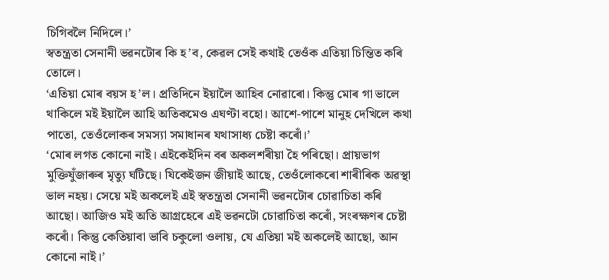চিগিবলৈ নিদিলে।’
স্বতন্ত্ৰতা সেনানী ভৱনটোৰ কি হ’ব, কেৱল সেই কথাই তেওঁক এতিয়া চিন্তিত কৰি তোলে।
‘এতিয়া মোৰ বয়স হ’ল। প্ৰতিদিনে ইয়ালৈ আহিব নোৱাৰো। কিন্তু মোৰ গা ভালে থাকিলে মই ইয়ালৈ আহি অতিকমেও এঘণ্টা বহো। আশে-পাশে মানুহ দেখিলে কথা পাতো, তেওঁলোকৰ সমস্যা সমাধানৰ যথাসাধ্য চেষ্টা কৰোঁ।’
‘মোৰ লগত কোনো নাই। এইকেইদিন বৰ অকলশৰীয়া হৈ পৰিছো। প্ৰায়ভাগ মুক্তিযুঁজাৰুৰ মৃত্যু ঘটিছে। যিকেইজন জীয়াই আছে, তেওঁলোকৰো শাৰীৰিক অৱস্থা ভাল নহয়। সেয়ে মই অকলেই এই স্বতন্ত্ৰতা সেনানী ভৱনটোৰ চোৱাচিতা কৰি আছো। আজিও মই অতি আগ্ৰহেৰে এই ভৱনটো চোৱাচিতা কৰোঁ, সংৰক্ষণৰ চেষ্টা কৰোঁ। কিন্তু কেতিয়াবা ভাবি চকুলো ওলায়, যে এতিয়া মই অকলেই আছো, আন কোনো নাই।’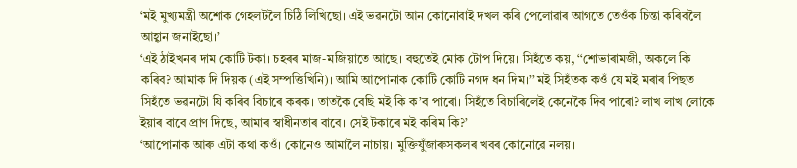‘মই মুখ্যমন্ত্ৰী অশোক গেহলটলৈ চিঠি লিখিছো। এই ভৱনটো আন কোনোবাই দখল কৰি পেলোৱাৰ আগতে তেওঁক চিন্তা কৰিবলৈ আহ্বান জনাইছো।’
‘এই ঠাইখনৰ দাম কোটি টকা। চহৰৰ মাজ-মজিয়াতে আছে। বহুতেই মোক টোপ দিয়ে। সিহঁতে কয়, ‘‘শোভাৰামজী, অকলে কি কৰিব? আমাক দি দিয়ক (এই সম্পত্তিখিনি)। আমি আপোনাক কোটি কোটি নগদ ধন দিম।’’ মই সিহঁতক কওঁ যে মই মৰাৰ পিছত সিহঁতে ভৱনটো যি কৰিব বিচাৰে কৰক। তাতকৈ বেছি মই কি ক’ব পাৰো। সিহঁতে বিচাৰিলেই কেনেকৈ দিব পাৰো? লাখ লাখ লোকে ইয়াৰ বাবে প্ৰাণ দিছে, আমাৰ স্বাধীনতাৰ বাবে। সেই টকাৰে মই কৰিম কি?’
‘আপোনাক আৰু এটা কথা কওঁ। কোনেও আমালৈ নাচায়। মুক্তিযুঁজাৰুসকলৰ খবৰ কোনোৱে নলয়।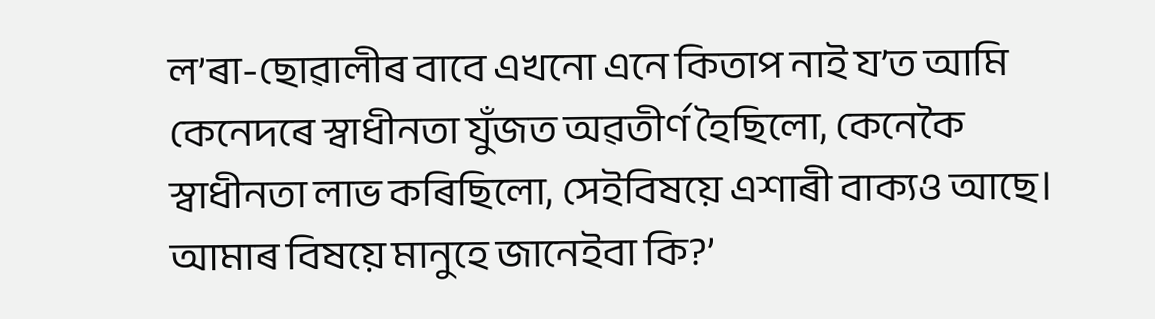ল’ৰা-ছোৱালীৰ বাবে এখনো এনে কিতাপ নাই য’ত আমি কেনেদৰে স্বাধীনতা যুঁজত অৱতীৰ্ণ হৈছিলো, কেনেকৈ স্বাধীনতা লাভ কৰিছিলো, সেইবিষয়ে এশাৰী বাক্যও আছে। আমাৰ বিষয়ে মানুহে জানেইবা কি?’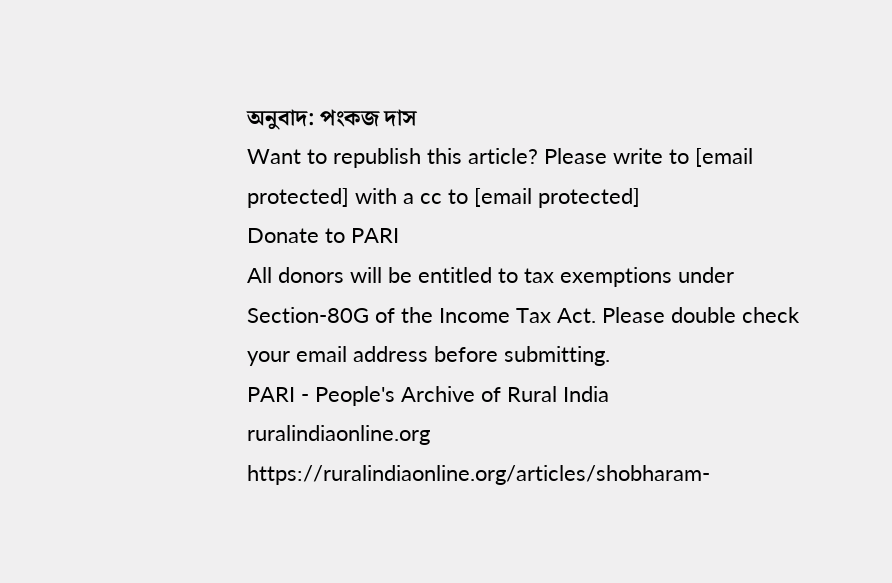অনুবাদ: পংকজ দাস
Want to republish this article? Please write to [email protected] with a cc to [email protected]
Donate to PARI
All donors will be entitled to tax exemptions under Section-80G of the Income Tax Act. Please double check your email address before submitting.
PARI - People's Archive of Rural India
ruralindiaonline.org
https://ruralindiaonline.org/articles/shobharam-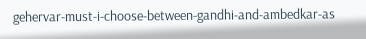gehervar-must-i-choose-between-gandhi-and-ambedkar-as